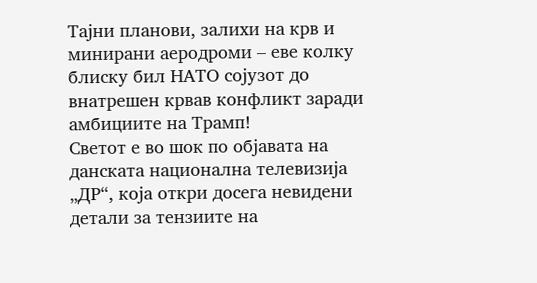Тајни планови, залихи на крв и минирани аеродроми – еве колку блиску бил НАТО сојузот до внатрешен крвав конфликт заради амбициите на Трамп!
Светот е во шок по објавата на данската национална телевизија „ДР“, која откри досега невидени детали за тензиите на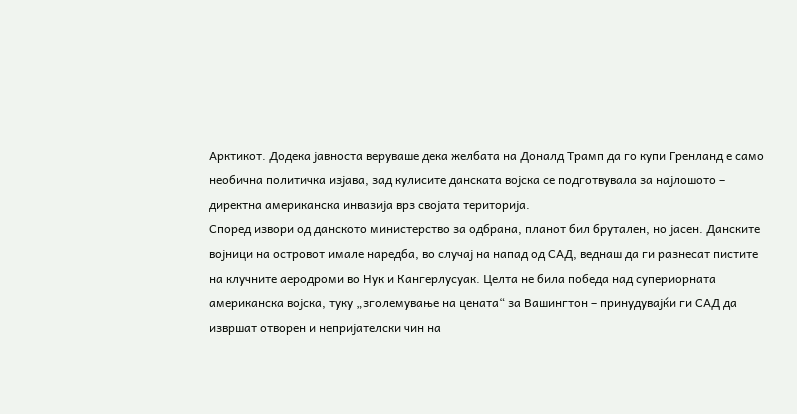Арктикот. Додека јавноста веруваше дека желбата на Доналд Трамп да го купи Гренланд е само необична политичка изјава, зад кулисите данската војска се подготвувала за најлошото – директна американска инвазија врз својата територија.
Според извори од данското министерство за одбрана, планот бил брутален, но јасен. Данските војници на островот имале наредба, во случај на напад од САД, веднаш да ги разнесат пистите на клучните аеродроми во Нук и Кангерлусуак. Целта не била победа над супериорната американска војска, туку „зголемување на цената“ за Вашингтон – принудувајќи ги САД да извршат отворен и непријателски чин на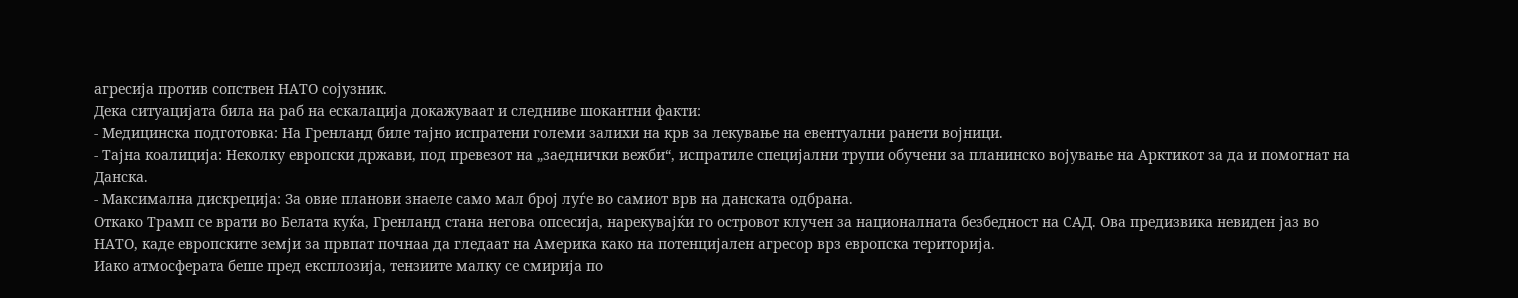агресија против сопствен НАТО сојузник.
Дека ситуацијата била на раб на ескалација докажуваат и следниве шокантни факти:
- Медицинска подготовка: На Гренланд биле тајно испратени големи залихи на крв за лекување на евентуални ранети војници.
- Тајна коалиција: Неколку европски држави, под превезот на „заеднички вежби“, испратиле специјални трупи обучени за планинско војување на Арктикот за да и помогнат на Данска.
- Максимална дискреција: За овие планови знаеле само мал број луѓе во самиот врв на данската одбрана.
Откако Трамп се врати во Белата куќа, Гренланд стана негова опсесија, нарекувајќи го островот клучен за националната безбедност на САД. Ова предизвика невиден јаз во НАТО, каде европските земји за првпат почнаа да гледаат на Америка како на потенцијален агресор врз европска територија.
Иако атмосферата беше пред експлозија, тензиите малку се смирија по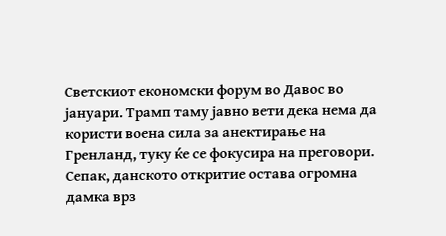Светскиот економски форум во Давос во јануари. Трамп таму јавно вети дека нема да користи воена сила за анектирање на Гренланд, туку ќе се фокусира на преговори. Сепак, данското откритие остава огромна дамка врз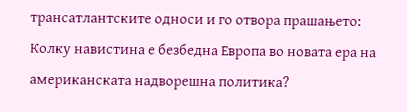трансатлантските односи и го отвора прашањето: Колку навистина е безбедна Европа во новата ера на американската надворешна политика?